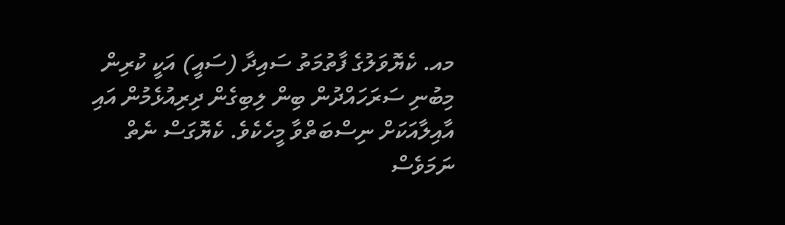މއ. ކެޔޮވަލުގެ ފާތުމަތު ސައިދާ (ސައީ) އަކީ ކުރިން މިބުނި ސަރަހައްދުން ބިން ލިބިގެން ދިރިއުޅެމުން އައި އާއިލާއަކަށް ނިސްބަތްވާ މީހެކެވެ. ކެޔޮގަސް ނެތް ނަމަވެސް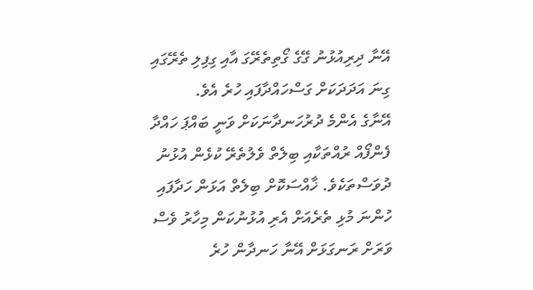އޭނާ ދިރިއުޅުނު ގޭގެ ގޯތިތެރޭގަ އާއި ގިފިލި ތެރޭގައި ގިނަ އަދަދަކަށް ގަސްހައްދާފައި ހުރެ އެވެ.
އޭނާގެ އެންމެ ދުރުހަނދާނަކަށް ވަނީ ބައްޕަ ހައްދާ ފެންފޯއް ރުއްތަކާއި ބިލެތް ވެލުތެރޭ ކުޅެން އުޅުނު ދުވަސްތަކެވެ. ޚާއްސަކޮށް ބިލެތް އަޅަން ހަދާފައި ހުންނަ މުޅި ތެރެއަށް އެރި އުޅުނުކަން މިހާރު ވެސް ވަރަށް ރަނގަޅަށް އޭނާ ހަނދާން ހުރެ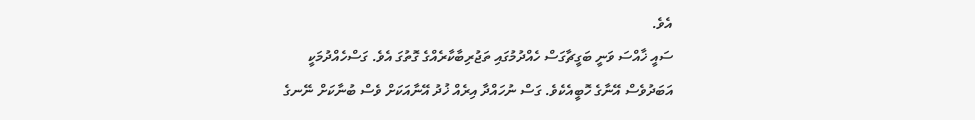އެވެ.
ސައީ ޚާއްސަ ވަނީ ބަގީޗާގަސް ހެއްދުމުގައި ތަޖުރިބާކާރެއްގެ ގޮތުގަ އެވެ. ގަސްހެއްދުމަކީ އަބަދުވެސް އޭނާގެ ހޮބީއެކެވެ. ގަސް ނުހައްދާ އިރެއް ޚުދު އޭނާއަކަށް ވެސް ބުނާކަށް ނޭނގެ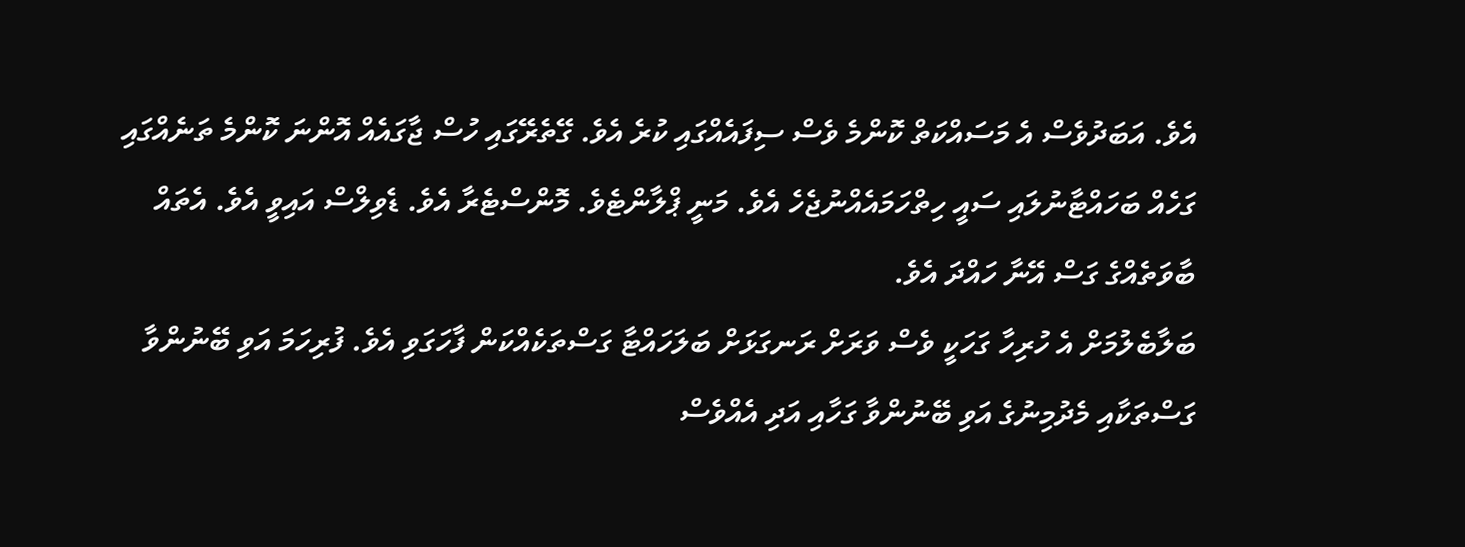އެވެ. އަބަދުވެސް އެ މަސައްކަތް ކޮންމެ ވެސް ސިފައެއްގައި ކުރެ އެވެ. ގޭތެރޭގައި ހުސް ޖާގައެއް އޮންނަ ކޮންމެ ތަނެއްގައި ގަހެއް ބަހައްޓާނުލައި ސައީ ހިތްހަމައެއްނުޖެހެ އެވެ. މަނީ ޕްލާންޓެވެ. މޮންސްޓެރާ އެވެ. ޑެވިލްސް އައިވީ އެވެ. އެތައް ބާވަތެއްގެ ގަސް އޭނާ ހައްދަ އެވެ.
ބަލާބެލުމަށް އެ ހުރިހާ ގަހަކީ ވެސް ވަރަށް ރަނގަޅަށް ބަލަހައްޓާ ގަސްތަކެއްކަން ފާހަގަވި އެވެ. ފުރިހަމަ އަވި ބޭނުންވާ ގަސްތަކާއި މެދުމިނުގެ އަވި ބޭނުންވާ ގަހާއި އަދި އެއްވެސް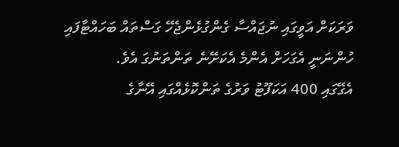ވަރަކަށް އަވީގައި ނުޖައްސާ ގެންގުޅެންޖެހޭ ގަސްތައް ބަހައްޓާފައި ހުންނަނީ އެގަހަށް އެންމެ އެކަށޭނެ ތަންތަނުގަ އެވެ.
އެގޭގައި 400 އަކަފޫޓު ވަރުގެ ތަންކޮޅެއްގައި އޭނާގެ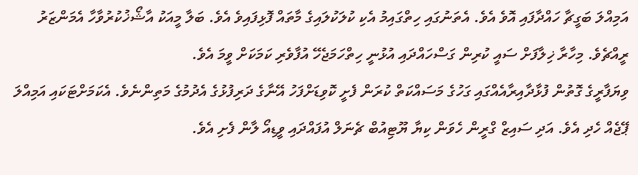އަމިއްލަ ބަގީޗާ ހައްދާފައި އޮވެ އެވެ. އެތަނުގައި ހިތްގައިމު އެކި ކުލަކުލައިގެ މާތައް ފޮޅިފައިވެ އެވެ. ބަލާ މީއަކު އާޝޯޚުކުރުވާހާ އެމަންޒަރު ރީއްޗެވެ. މިހާރާ ޚިލާފަށް ސައީ ކުރިން ގަސްހައްދައި އުޅުނީ ހިތްހަމަޖެހޭ އުފާވެރި ކަމަކަށް ވީމަ އެވެ.
ވިޔަފާރީގެ ގޮތުން ފުޅާދާއިރާއެއްގައި ގަހުގެ މަސައްކަތް ކުރަން ފެށީ ކޮވިޑަށްފަހު އޭނާގެ ދަރިފުޅުގެ އެދުމުގެ މަތިންނެވެ. އެކަމަށްޓަކައި އަމިއްލަ ޕޭޖެއް ހެދި އެވެ. އަދި ސައިޒް ގްރީން ހެވަން ކިޔާ ޔޫޓިއުބް ޗެނަލް އުފައްދައި ވީޑިއޯ ލާން ފެށި އެވެ.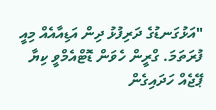"އަޅުގަނޑުގެ ދަރިފުޅު ދިން އަޑިއާއެއް މިއީ ފުރަތަމަ. ގްރީން ހެވަން ޑޮޓްއެމްވީ ކިޔާ ޕޭޖެއް ހަދައިގެން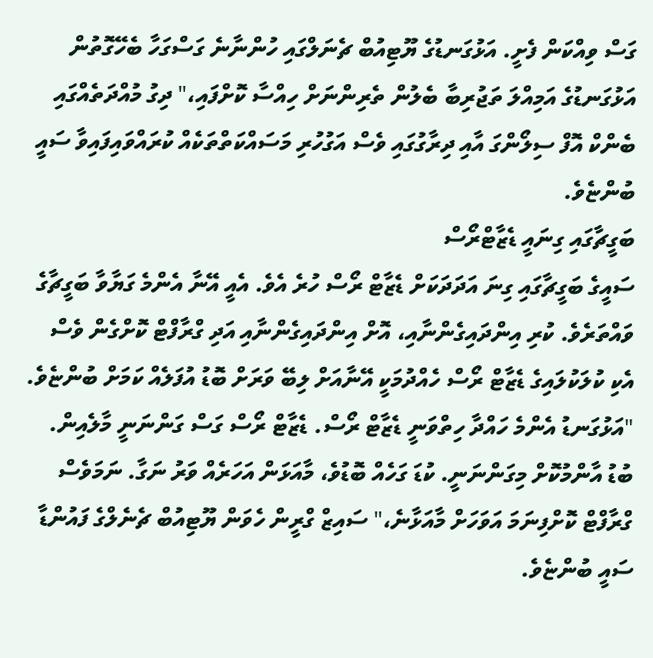ގަސް ވިއްކަން ފެށީ. އަޅުގަނޑުގެ ޔޫޓިއުބް ޗެނަލްގައި ހުންނާނެ ގަސްގަހާ ބެހޭގޮތުން އަޅުގަނޑުގެ އަމިއްލަ ތަޖުރިބާ ބެލުން ތެރިންނަށް ހިއްސާ ކޮށްފައި،" ދިގު މުއްދަތެއްގައި ބެންކް އޮފް ސިލޯންގަ އާއި ދިރާގުގައި ވެސް އަގުހުރި މަސައްކަތްތަކެއް ކުރައްވައިފައިވާ ސައީ ބުންޏެވެ.
ބަގީޗާގައި ގިނައީ ޑެޒާޓްރޯސް
ސައީގެ ބަގީޗާގައި ގިނަ އަދަދަކަށް ޑެޒާޓް ރޯސް ހުރެ އެވެ. އެއީ އޭނާ އެންމެ ގަޔާވާ ބަގީޗާގެ ވައްތަރެވެ. ކުރި އިންދައިގެންނާއި، އޮށް އިންދައިގެންނާއި އަދި ގްރާފްޓް ކޮށްގެން ވެސް އެކި ކުލަކުލައިގެ ޑެޒާޓް ރޯސް ހެއްދުމަކީ އޭނާއަށް ލިބޭ ވަރަށް ބޮޑު އުފަލެއް ކަމަށް ބުންޏެވެ.
"އަޅުގަނޑު އެންމެ ހައްދާ ހިތްވަނީ ޑެޒާޓް ރޯސް. ޑެޒާޓް ރޯސް ގަސް ގަންނަނީ މާލެއިން. ބުޑު އާންމުކޮށް މިގަންނަނީ. ކުޑަ ގަހެއް ބޮޑުވެ، މާއަޅަން އަހަރެއް ވަރު ނަގާ. ނަމަވެސް ގްރާފްޓް ކޮށްފިނަމަ އަވަހަށް މާއަޅާނެ،" ސައިޒް ގްރީން ހެވަން ޔޫޓިއުބް ޗެނެލްގެ ފައުންޑާ ސައީ ބުންޏެވެ.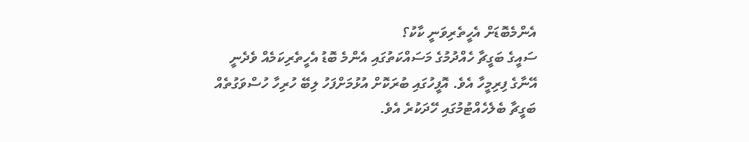އެންމެބޮޑަށް އެހީތެރިވަނީ ކާކު؟
ސައީގެ ބަގީޗާ ހެއްދުމުގެ މަސައްކަތުގައި އެންމެ ބޮޑު އެހީތެރިކަމެއް ވެދެނީ އޭނާގެ ފިރިމީހާ އެވެ. އޮފީހުގައި ބުރަކޮށް އުޅުމަށްފަހު ލިބޭ ހުރިހާ ހުސްވަގުތެއް ބަގީޗާ ބެލެހެއްޓުމުގައި ހޭދަކުރެ އެވެ.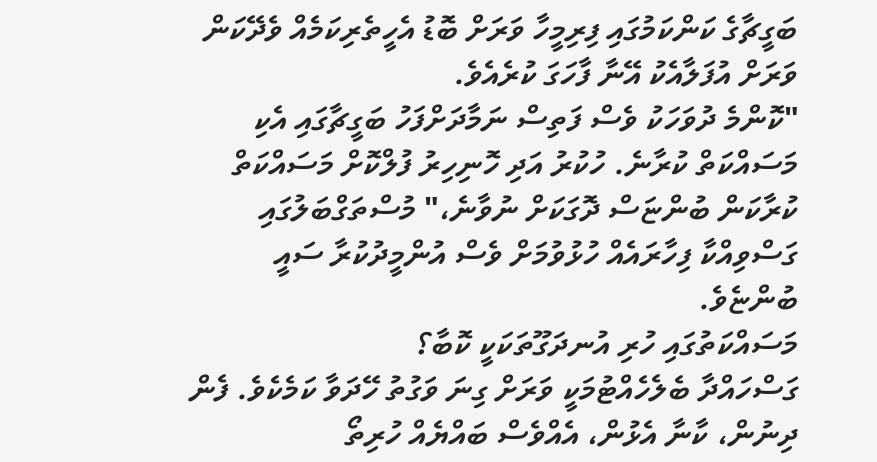ބަގީޗާގެ ކަންކަމުގައި ފިރިމީހާ ވަރަށް ބޮޑު އެހީތެރިކަމެއް ވެދޭކަން ވަރަށް އުފަލާއެކު އޭނާ ފާހަގަ ކުރެއެވެ.
"ކޮންމެ ދުވަހަކު ވެސް ފަތިސް ނަމާދަށްފަހު ބަގީޗާގައި އެކި މަސައްކަތް ކުރާނެ. ހުކުރު އަދި ހޮނިހިރު ފުލްކޮށް މަސައްކަތް ކުރާކަން ބުންޏަސް ދޮގަކަށް ނުވާނެ،" މުސްތަގްބަލުގައި ގަސްވިއްކާ ފިހާރައެއް ހުޅުވުމަށް ވެސް އުންމީދުކުރާ ސައީ ބުންޏެވެ.
މަސައްކަތުގައި ހުރި އުނދަގޫތަކަކީ ކޮބާ؟
ގަސްހައްދާ ބެލެހެއްޓުމަކީ ވަރަށް ގިނަ ވަގުތު ހޭދަވާ ކަމެކެވެ. ފެން ދިނުން، ކާނާ އެޅުން، އެއްވެސް ބައްޔެއް ހުރިތޯ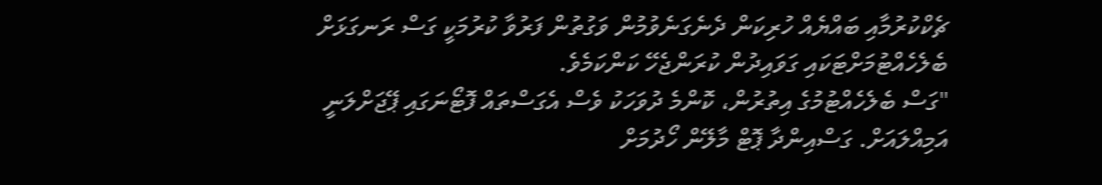ޗެކްކުރުމާއި ބައްޔެއް ހުރިކަން ދެނެގަނެވުމުން ވަގުތުން ފަރުވާ ކުރުމަކީ ގަސް ރަނގަޅަށް ބެލެހެއްޓުމަށްޓަކައި ގަވައިދުން ކުރަންޖެހޭ ކަންކަމެވެ.
"ގަސް ބެލެހެއްޓުމުގެ އިތުރުން، ކޮންމެ ދުވަހަކު ވެސް އެގަސްތައް ފޮޓޯނަގައި ޕޭޖަށްލަނީ އަމިއްލައަށް. ގަސްއިންދާ ޕޮޓް މާލޭން ހޯދުމަށް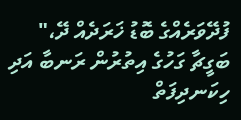ފުދޭވަރެއްގެ ބޮޑު ޚަރަދެއް ދޭ،" ބަގީޗާ ގަހުގެ އިތުރުން ރަނބާ އަދި ހިކަނދިފަތް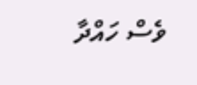ވެސް ހައްދާ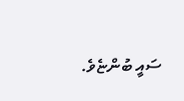ސައީ ބުންޏެވެ.